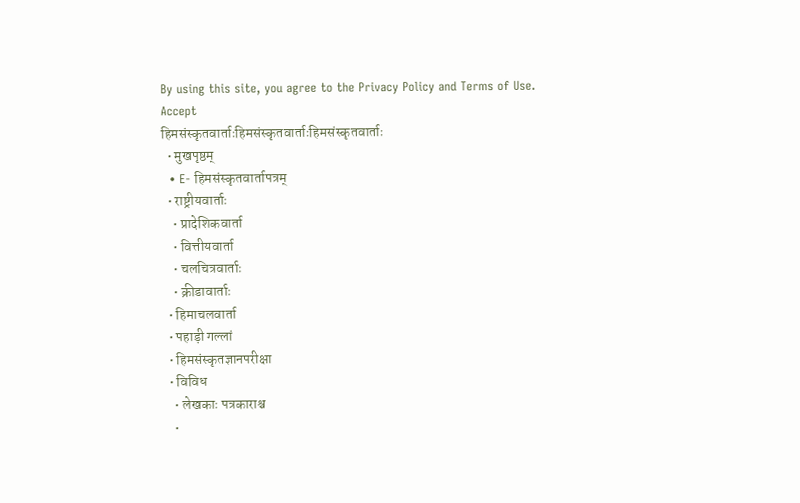By using this site, you agree to the Privacy Policy and Terms of Use.
Accept
हिमसंस्कृतवार्ताःहिमसंस्कृतवार्ताःहिमसंस्कृतवार्ताः
  • मुखपृष्ठम्
  • E- हिमसंस्कृतवार्तापत्रम्
  • राष्ट्रीयवार्ताः
    • प्रादेशिकवार्ता
    • वित्तीयवार्ता
    • चलचित्रवार्ताः
    • क्रीडावार्ताः
  • हिमाचलवार्ता
  • पहाड़ी गल्लां
  • हिमसंस्कृतज्ञानपरीक्षा
  • विविध
    • लेखकाः पत्रकाराश्च
    •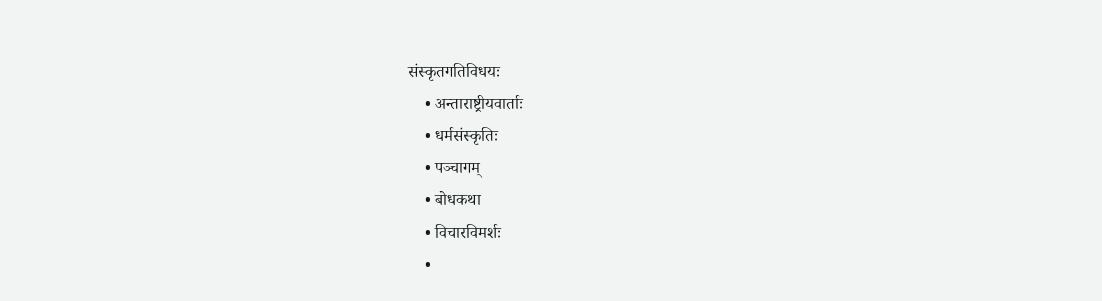संस्कृतगतिविधयः
    • अन्ताराष्ट्रीयवार्ताः
    • धर्मसंस्कृतिः
    • पञ्चागम्
    • बोधकथा
    • विचारविमर्शः
    •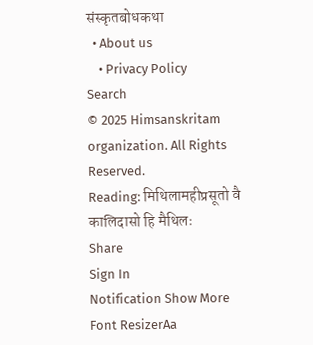संस्कृतबोधकथा
  • About us
    • Privacy Policy
Search
© 2025 Himsanskritam organization. All Rights Reserved.
Reading: मिथिलामहीप्रसूतो वै कालिदासो हि मैथिलः
Share
Sign In
Notification Show More
Font ResizerAa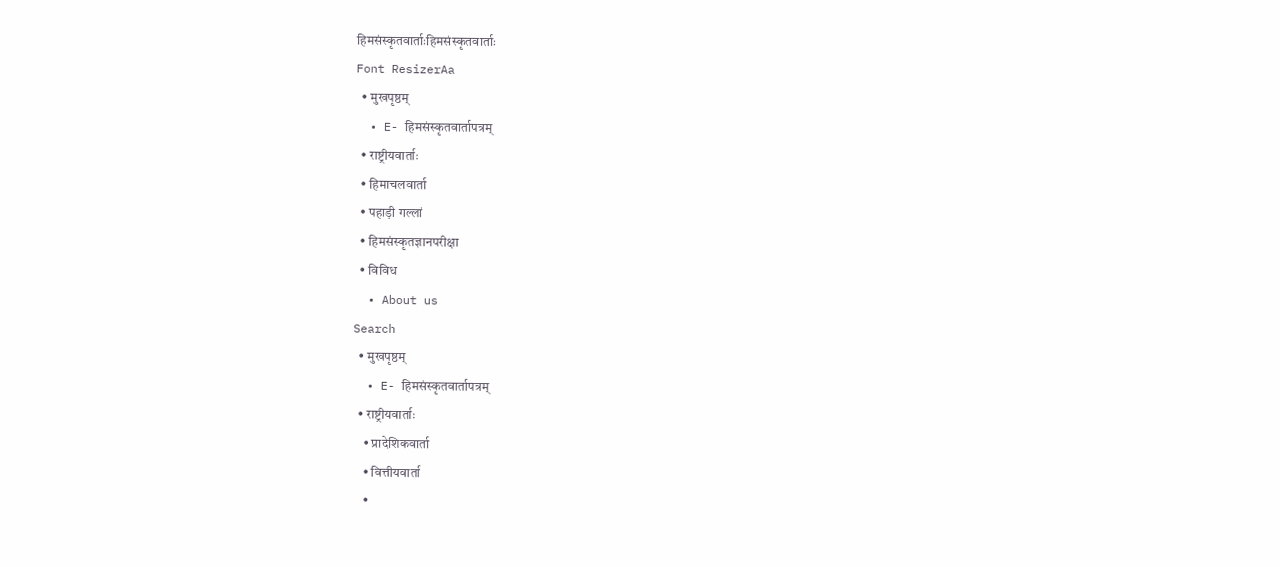हिमसंस्कृतवार्ताःहिमसंस्कृतवार्ताः
Font ResizerAa
  • मुखपृष्ठम्
  • E- हिमसंस्कृतवार्तापत्रम्
  • राष्ट्रीयवार्ताः
  • हिमाचलवार्ता
  • पहाड़ी गल्लां
  • हिमसंस्कृतज्ञानपरीक्षा
  • विविध
  • About us
Search
  • मुखपृष्ठम्
  • E- हिमसंस्कृतवार्तापत्रम्
  • राष्ट्रीयवार्ताः
    • प्रादेशिकवार्ता
    • वित्तीयवार्ता
    •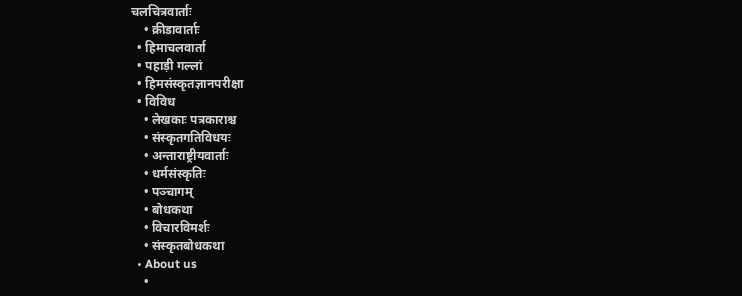चलचित्रवार्ताः
    • क्रीडावार्ताः
  • हिमाचलवार्ता
  • पहाड़ी गल्लां
  • हिमसंस्कृतज्ञानपरीक्षा
  • विविध
    • लेखकाः पत्रकाराश्च
    • संस्कृतगतिविधयः
    • अन्ताराष्ट्रीयवार्ताः
    • धर्मसंस्कृतिः
    • पञ्चागम्
    • बोधकथा
    • विचारविमर्शः
    • संस्कृतबोधकथा
  • About us
    •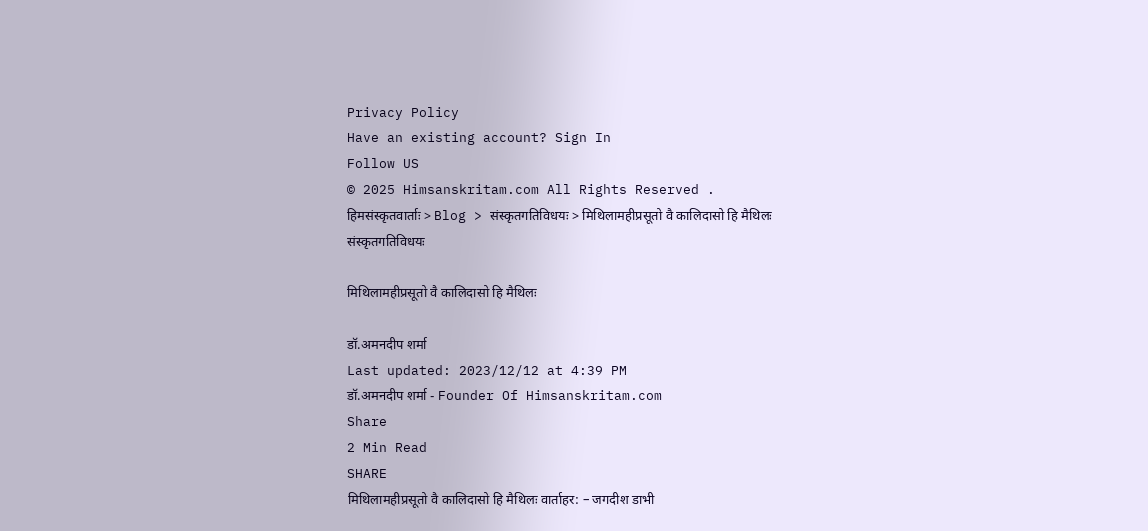Privacy Policy
Have an existing account? Sign In
Follow US
© 2025 Himsanskritam.com All Rights Reserved .
हिमसंस्कृतवार्ताः > Blog > संस्कृतगतिविधयः > मिथिलामहीप्रसूतो वै कालिदासो हि मैथिलः
संस्कृतगतिविधयः

मिथिलामहीप्रसूतो वै कालिदासो हि मैथिलः

डॉ.अमनदीप शर्मा
Last updated: 2023/12/12 at 4:39 PM
डॉ.अमनदीप शर्मा - Founder Of Himsanskritam.com
Share
2 Min Read
SHARE
मिथिलामहीप्रसूतो वै कालिदासो हि मैथिलः वार्ताहर: – जगदीश डाभी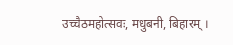उच्चैठमहोत्सवः, मधुबनी, बिहारम् ।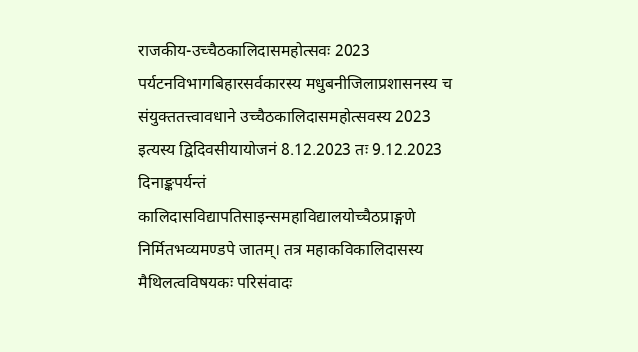राजकीय-उच्चैठकालिदासमहोत्सवः 2023 पर्यटनविभागबिहारसर्वकारस्य मधुबनीजिलाप्रशासनस्य च संयुक्ततत्त्वावधाने उच्चैठकालिदासमहोत्सवस्य 2023 इत्यस्य द्विदिवसीयायोजनं 8.12.2023 तः 9.12.2023 दिनाङ्कपर्यन्तं कालिदासविद्यापतिसाइन्समहाविद्यालयोच्चैठप्राङ्गणे निर्मितभव्यमण्डपे जातम्। तत्र महाकविकालिदासस्य मैथिलत्वविषयकः परिसंवादः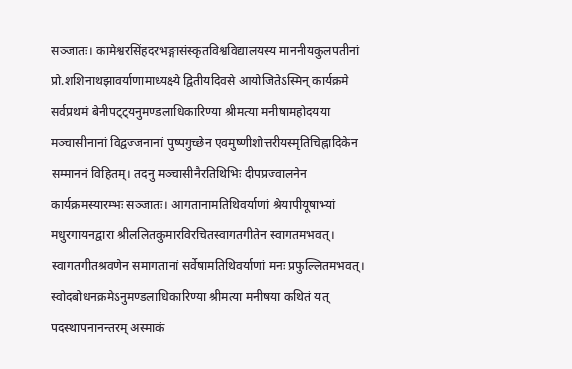सञ्जातः। कामेश्वरसिंहदरभङ्गासंस्कृतविश्वविद्यालयस्य माननीयकुलपतीनां प्रो.शशिनाथझावर्याणामाध्यक्ष्ये द्वितीयदिवसे आयोजितेऽस्मिन् कार्यक्रमे सर्वप्रथमं बेनीपट्ट्यनुमण्डलाधिकारिण्या श्रीमत्या मनीषामहोदयया मञ्चासीनानां विद्वज्जनानां पुष्पगुच्छेन एवमुष्णीशोत्तरीयस्मृतिचिह्नादिकेन सम्माननं विहितम्। तदनु मञ्चासीनैरतिथिभिः दीपप्रज्वालनेन कार्यक्रमस्यारम्भः सञ्जातः। आगतानामतिथिवर्याणां श्रेयापीयूषाभ्यां मधुरगायनद्वारा श्रीललितकुमारविरचितस्वागतगीतेन स्वागतमभवत्। स्वागतगीतश्रवणेन समागतानां सर्वेषामतिथिवर्याणां मनः प्रफुल्लितमभवत्। स्वोदबोधनक्रमेऽनुमण्डलाधिकारिण्या श्रीमत्या मनीषया कथितं यत् पदस्थापनानन्तरम् अस्माकं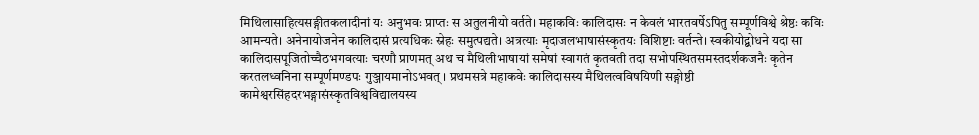मिथिलासाहित्यसङ्गीतकलादीनां यः अनुभवः प्राप्तः स अतुलनीयो वर्तते। महाकविः कालिदासः न केवलं भारतवर्षेऽपितु सम्पूर्णविश्वे श्रेष्ठः कविः आमन्यते। अनेनायोजनेन कालिदासं प्रत्यधिकः स्नेहः समुत्पद्यते। अत्रत्याः मृदाजलभाषासंस्कृतयः विशिष्टाः वर्तन्ते। स्वकीयोद्बोधने यदा सा कालिदासपूजितोच्चैठभगवत्याः चरणौ प्राणमत् अथ च मैथिलीभाषायां समेषां स्वागतं कृतवती तदा सभोपस्थितसमस्तदर्शकजनैः कृतेन करतलध्वनिना सम्पूर्णमण्डपः गुञ्जायमानोऽभवत् । प्रथमसत्रे महाकवेः कालिदासस्य मैथिलत्वविषयिणी सङ्गोष्ठी कामेश्वरसिंहदरभङ्गासंस्कृतविश्वविद्यालयस्य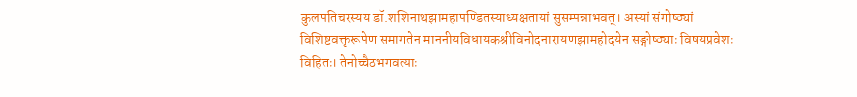कुलपतिचरस्यय डॉ.शशिनाथझामहापण्डितस्याध्यक्षतायां सुसम्पन्नाभवत्। अस्यां संगोष्ठ्यां विशिष्टवक्तृरूपेण समागतेन माननीयविधायकश्रीविनोदनारायणझामहोदयेन सङ्गोष्ठ्याः विषयप्रवेशः विहितः। तेनोच्चैठभगवत्याः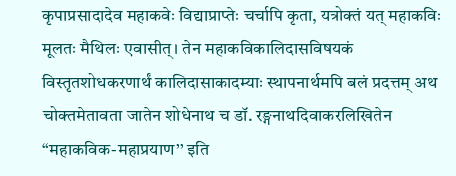कृपाप्रसादादेव महाकवेः विद्याप्राप्तेः चर्चापि कृता, यत्रोक्तं यत् महाकविः मूलतः मैथिलः एवासीत्। तेन महाकविकालिदासविषयकं विस्तृतशोधकरणार्थं कालिदासाकादम्याः स्थापनार्थमपि बलं प्रदत्तम् अथ चोक्तमेतावता जातेन शोधेनाथ च डॉ. रङ्गनाथदिवाकरलिखितेन “महाकविक-महाप्रयाण’’ इति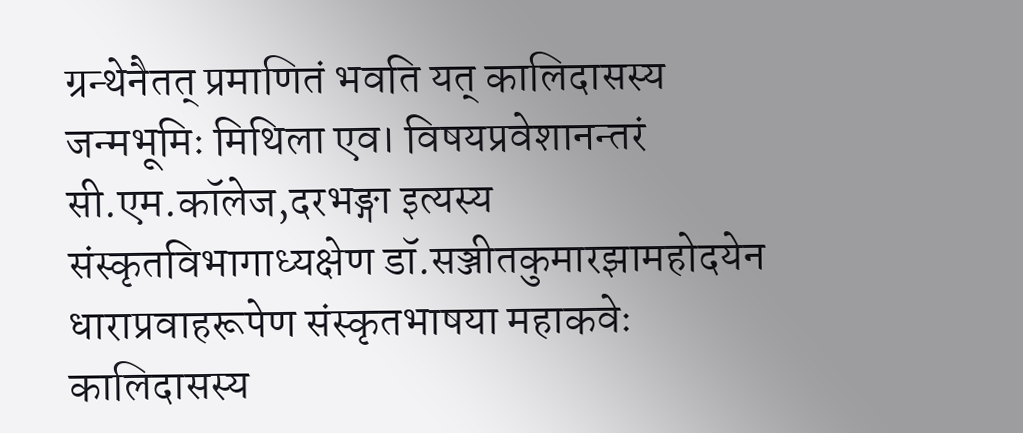ग्रन्थेनैतत् प्रमाणितं भवति यत् कालिदासस्य जन्मभूमिः मिथिला एव। विषयप्रवेशानन्तरं सी.एम.कॉलेज,दरभङ्गा इत्यस्य संस्कृतविभागाध्यक्षेण डॉ.सञ्जीतकुमारझामहोदयेन धाराप्रवाहरूपेण संस्कृतभाषया महाकवेः कालिदासस्य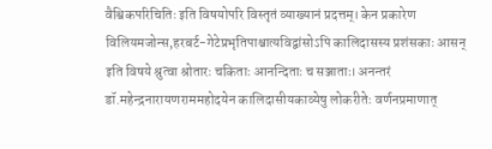वैश्विकपरिचितिः इति विषयोपरि विस्तृतं व्याख्यानं प्रदत्तम्। केन प्रकारेण विलियमजोन्स,हरबर्ट-गेटेप्रभृतिपाश्चात्यविद्वांसोऽपि कालिदासस्य प्रशंसकाः आसन् इति विषये श्रुत्वा श्रोतारः चकिताः आनन्दिताः च सञ्जाताः। अनन्तरं डॉ.महेन्द्रनारायणराममहोदयेन कालिदासीयकाव्येषु लोकरीतेः वर्णनप्रमाणात्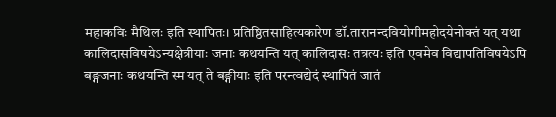महाकविः मैथिलः इति स्थापितः। प्रतिष्ठितसाहित्यकारेण डॉ.तारानन्दवियोगीमहोदयेनोक्तं यत् यथा कालिदासविषयेऽन्यक्षेत्रीयाः जनाः कथयन्ति यत् कालिदासः तत्रत्यः इति एवमेव विद्यापतिविषयेऽपि बङ्गजनाः कथयन्ति स्म यत् ते बङ्गीयाः इति परन्त्वद्येदं स्थापितं जातं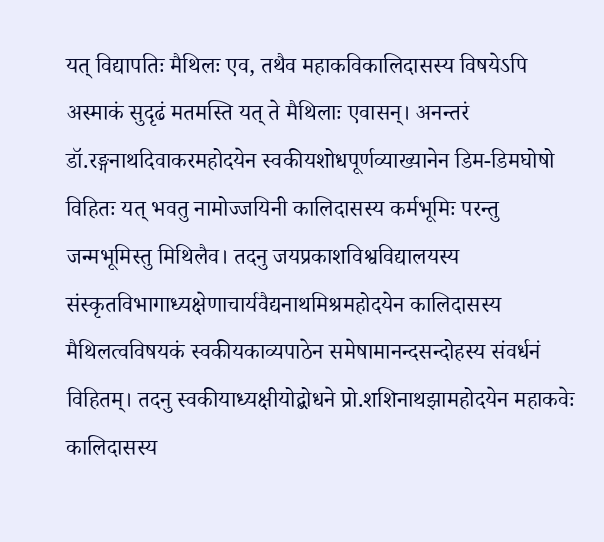यत् विद्यापतिः मैथिलः एव, तथैव महाकविकालिदासस्य विषयेऽपि अस्माकं सुदृढं मतमस्ति यत् ते मैथिलाः एवासन्। अनन्तरं डॉ.रङ्गनाथदिवाकरमहोदयेन स्वकीयशोधपूर्णव्याख्यानेन डिम-डिमघोषो विहितः यत् भवतु नामोज्जयिनी कालिदासस्य कर्मभूमिः परन्तु जन्मभूमिस्तु मिथिलैव। तदनु जयप्रकाशविश्वविद्यालयस्य संस्कृतविभागाध्यक्षेणाचार्यवैद्यनाथमिश्रमहोदयेन कालिदासस्य मैथिलत्वविषयकं स्वकीयकाव्यपाठेन समेषामानन्दसन्दोहस्य संवर्धनं विहितम्। तदनु स्वकीयाध्यक्षीयोद्बोधने प्रो.शशिनाथझामहोदयेन महाकवेः कालिदासस्य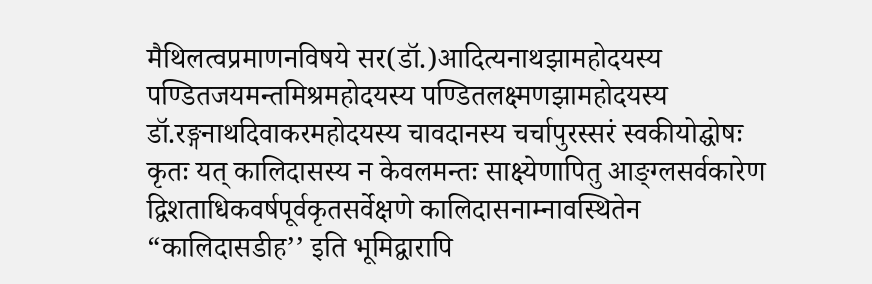मैथिलत्वप्रमाणनविषये सर(डॉ.)आदित्यनाथझामहोदयस्य पण्डितजयमन्तमिश्रमहोदयस्य पण्डितलक्ष्मणझामहोदयस्य डॉ.रङ्गनाथदिवाकरमहोदयस्य चावदानस्य चर्चापुरस्सरं स्वकीयोद्घोषः कृतः यत् कालिदासस्य न केवलमन्तः साक्ष्येणापितु आङ्ग्लसर्वकारेण द्विशताधिकवर्षपूर्वकृतसर्वेक्षणे कालिदासनाम्नावस्थितेन “कालिदासडीह’’ इति भूमिद्वारापि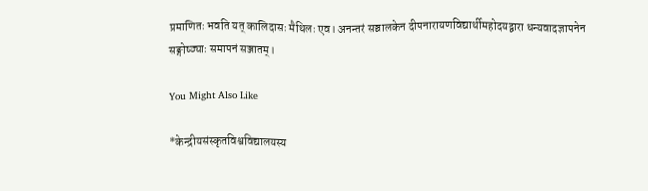प्रमाणितः भवति यत् कालिदासः मैथिलः एव। अनन्तरं सञ्चालकेन दीपनारायणविद्यार्थीमहोदयद्वारा धन्यवादज्ञापनेन सङ्गोष्ठ्याः समापनं सञ्जातम्।

You Might Also Like

*केन्द्रीयसंस्कृतविश्वविद्यालयस्य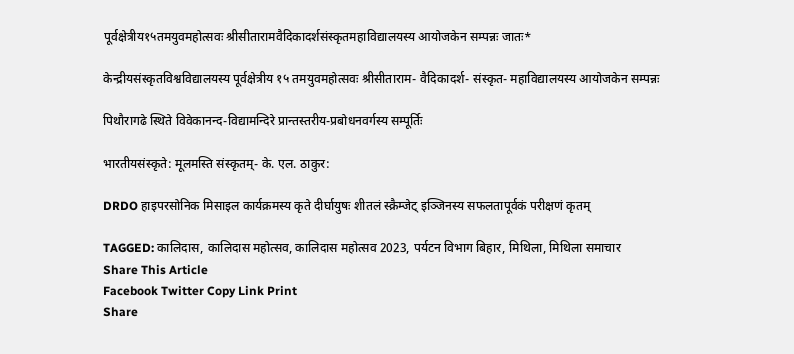पूर्वक्षेत्रीय१५तमयुवमहोत्सवः श्रीसीतारामवैदिकादर्शसंस्कृतमहाविद्यालयस्य आयोजकेन सम्पन्नः जातः*

केन्द्रीयसंस्कृतविश्वविद्यालयस्य पूर्वक्षेत्रीय १५ तमयुवमहोत्सवः श्रीसीताराम- वैदिकादर्श- संस्कृत- महाविद्यालयस्य आयोजकेन सम्पन्नः

पिथौरागढे स्थिते विवेकानन्द-विद्यामन्दिरे प्रान्तस्तरीय-प्रबोधनवर्गस्य सम्पूर्तिः

भारतीयसंस्कृते: मूलमस्ति संस्कृतम्- के. एल. ठाकुर:

DRDO हाइपरसोनिक मिसाइल कार्यक्रमस्य कृते दीर्घायुषः शीतलं स्क्रैम्जेट् इञ्जिनस्य सफलतापूर्वकं परीक्षणं कृतम्

TAGGED: कालिदास, कालिदास महोत्सव, कालिदास महोत्सव 2023, पर्यटन विभाग बिहार, मिथिला, मिथिला समाचार
Share This Article
Facebook Twitter Copy Link Print
Share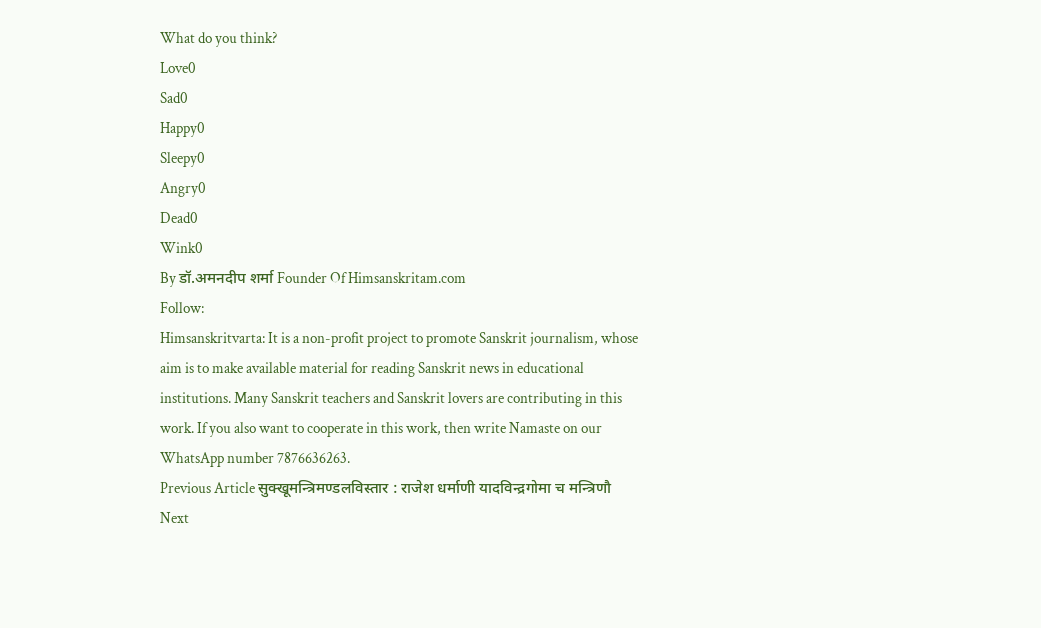What do you think?
Love0
Sad0
Happy0
Sleepy0
Angry0
Dead0
Wink0
By डॉ.अमनदीप शर्मा Founder Of Himsanskritam.com
Follow:
Himsanskritvarta: It is a non-profit project to promote Sanskrit journalism, whose aim is to make available material for reading Sanskrit news in educational institutions. Many Sanskrit teachers and Sanskrit lovers are contributing in this work. If you also want to cooperate in this work, then write Namaste on our WhatsApp number 7876636263.
Previous Article सुक्खूमन्त्रिमण्डलविस्तार : राजेश धर्माणी यादविन्द्रगोमा च मन्त्रिणौ
Next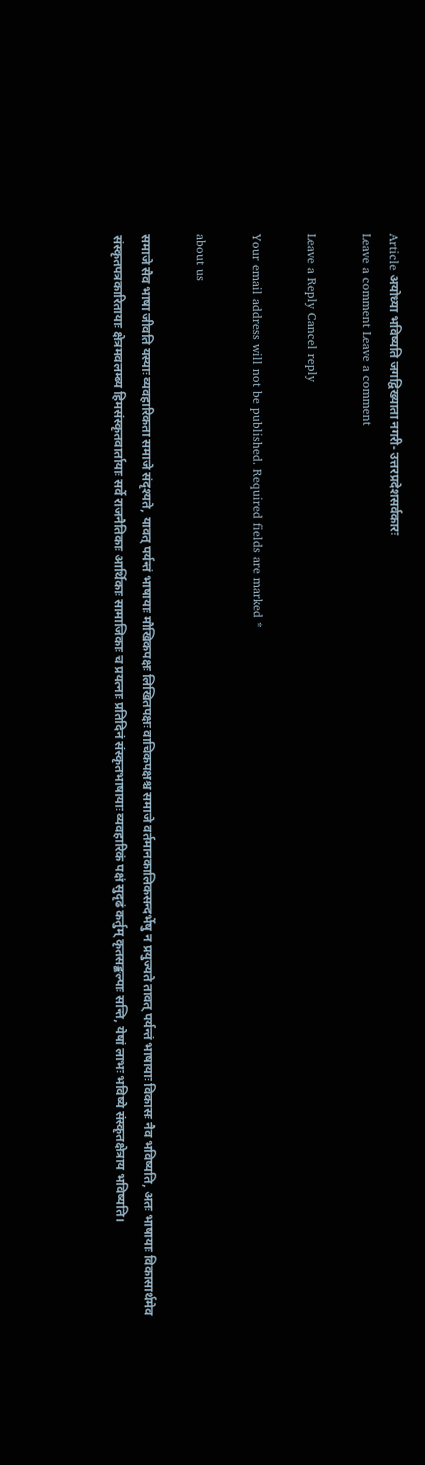Article अयोध्या भविष्यति जगद्विख्याता नगरी- उत्तरप्रदेशसर्वकारः
Leave a comment Leave a comment

Leave a Reply Cancel reply

Your email address will not be published. Required fields are marked *

about us

समाजे सैव भाषा जीवति यस्याः व्यवहारिकता समाजे संदृश्यते, यावत् पर्यन्तं भाषायाः मौखिकपक्षः लिखितपक्षः वाचिकपक्षश्च समाजे वर्तमानकालिकसन्दर्भेषु न प्रयुज्यते तावत् पर्यन्तं भाषायाः विकासः नैव भविष्यति, अतः भाषायाः विकासार्थमेव संस्कृतपत्रकारितायाः क्षेत्रमवलम्ब्य हिमसंस्कृतवार्तायाः सर्वे राजनैतिकाः आर्थिकाः सामाजिकाः च प्रयत्नाः प्रतिदिनं संस्कृतभाषायाः व्यवहारिकं पक्षं सुदृढं कर्तुम् कृतसङ्कल्पाः सन्ति, येषां लाभः भविष्ये संस्कृतक्षेत्राय भविष्यति।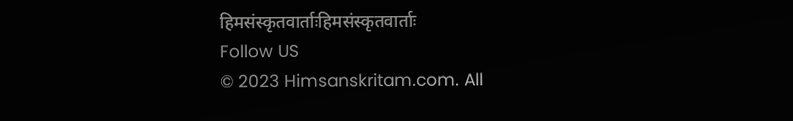हिमसंस्कृतवार्ताःहिमसंस्कृतवार्ताः
Follow US
© 2023 Himsanskritam.com. All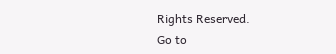Rights Reserved.
Go to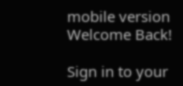mobile version
Welcome Back!

Sign in to your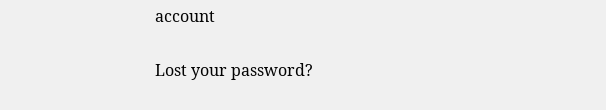account

Lost your password?